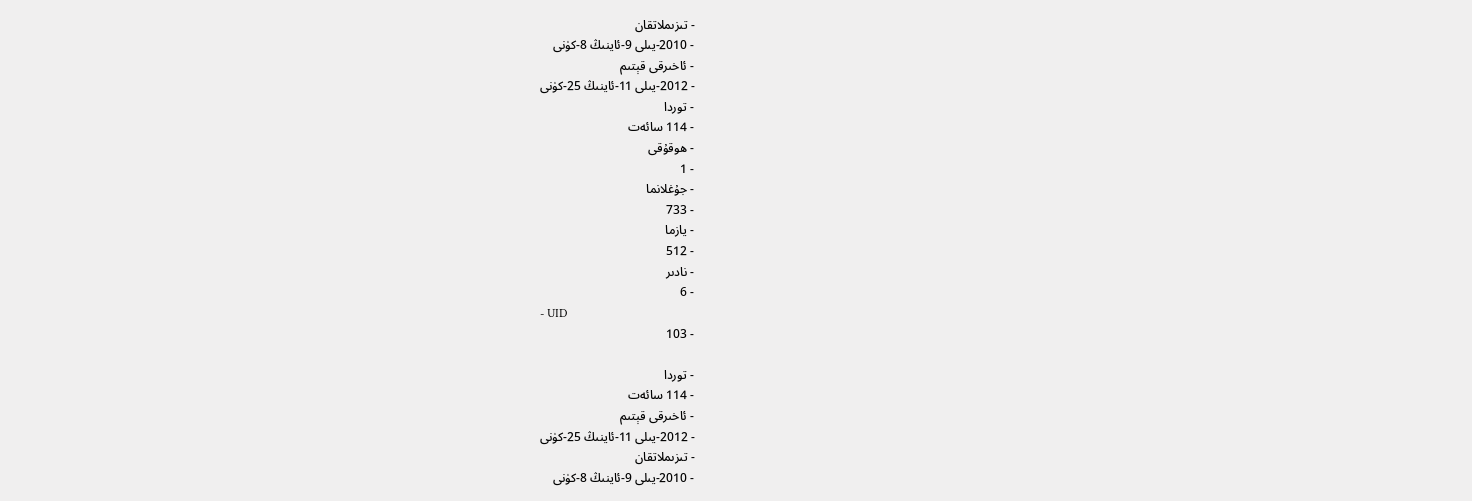- تىزىملاتقان
- 2010-يىلى 9-ئاينىڭ 8-كۈنى
- ئاخىرقى قېتىم
- 2012-يىلى 11-ئاينىڭ 25-كۈنى
- توردا
- 114 سائەت
- ھوقۇقى
- 1
- جۇغلانما
- 733
- يازما
- 512
- نادىر
- 6
- UID
- 103

- توردا
- 114 سائەت
- ئاخىرقى قېتىم
- 2012-يىلى 11-ئاينىڭ 25-كۈنى
- تىزىملاتقان
- 2010-يىلى 9-ئاينىڭ 8-كۈنى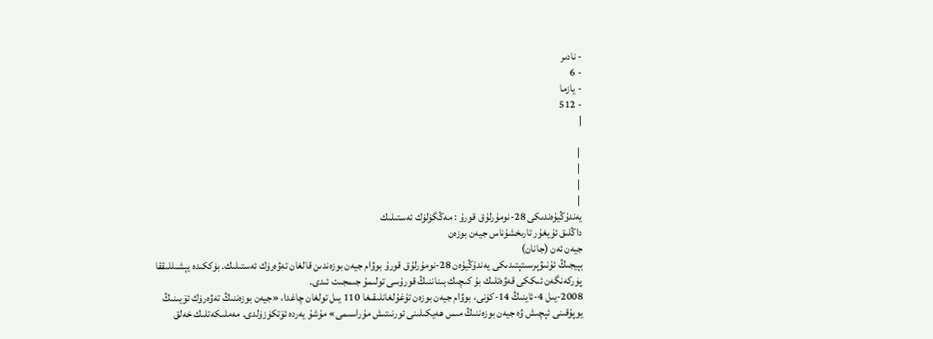- نادىر
- 6
- يازما
- 512
|

 |
 |
 |
 |
يەندۇڭيۇەندىكى 28-نومۇرلۇق قورۇ : مەڭگۈلۈك ئەستىلىك
داڭلىق ئۇيغۇر تارىخشۇناس جيەن بوزەن
جيەن ئەن (جانان)
بېيجىڭ ئۇنىۋېرسىتېتىدىكى يەندۇڭيۇەن 28-نومۇرلۇق قورۇ بوۋام جيەن بوزەندىن قالغان تەۋەرۈك ئەستىلىك. بۈككىدە يېشىللىققا پۈركەنگەن ئىككى قەۋەتلىك بۇ كىچىك بىناننىڭ قورۇسى تولىمۇ جىمجىت ئىدى.
2008-يىل 4-ئاينىڭ 14-كۈنى، بوۋام جيەن بوزەن تۇغۇلغانلىقىغا 110 يىل تولغان چاغدا، «جيەن بوزەننىڭ تەۋەرۈك ئۆيىنىڭ يوپۇقىنى ئېچىش ۋە جيەن بوزەننىڭ مىس ھەيكىلىنى ئورنىتىش مۇراسىمى» مۇشۇ يەردە ئۆتكۈزۈلدى. مەملىكەتلىك خەلق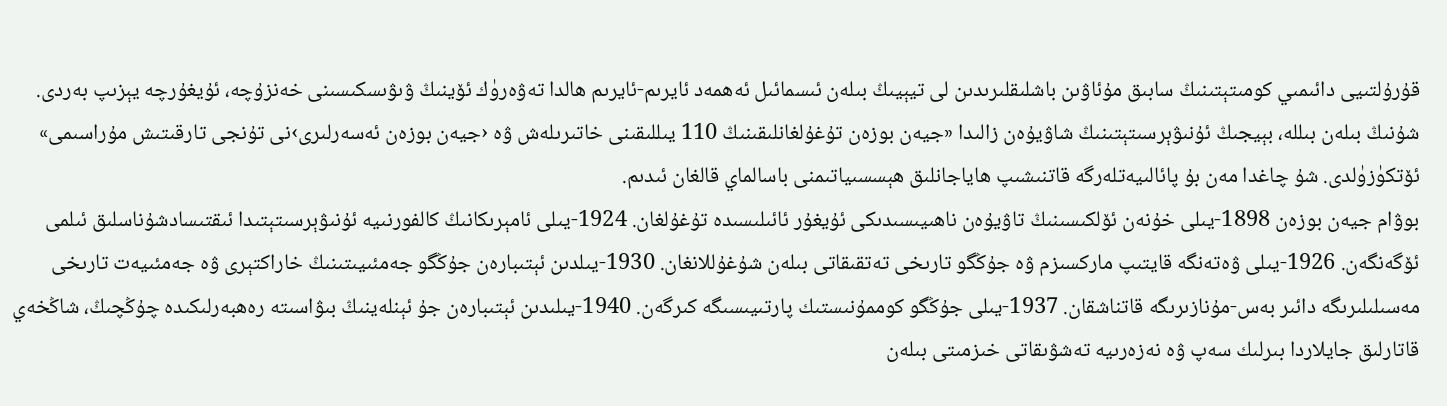قۇرۇلتىيى دائىمىي كومىتېتىنىڭ سابىق مۇئاۋىن باشلىقلىرىدىن لى تيېيىڭ بىلەن ئىسمائىل ئەھمەد ئايرىم-ئايرىم ھالدا تەۋەرۈك ئۆينىڭ ۋىۋىسكىسىنى خەنزۇچە، ئۇيغۇرچە يېزىپ بەردى. شۇنىڭ بىلەن بىللە، بېيجىڭ ئۇنىۋېرسىتېتىنىڭ شاۋيۇەن زالىدا «جيەن بوزەن تۇغۇلغانلىقىنىڭ 110 يىللىقىنى خاتىرىلەش ۋە ‹جيەن بوزەن ئەسەرلىرى›نى تۇنجى تارقىتىش مۇراسىمى» ئۆتكۈزۈلدى. شۇ چاغدا مەن بۇ پائالىيەتلەرگە قاتنىشىپ ھاياجانلىق ھېسسىياتىمنى باسالماي قالغان ئىدىم.
بوۋام جيەن بوزەن 1898-يىلى خۇنەن ئۆلكىسىنىڭ تاۋيۇەن ناھىيىسىدىكى ئۇيغۇر ئائىلىسىدە تۇغۇلغان. 1924-يىلى ئامېرىكانىڭ كالفورنىيە ئۇنىۋېرسىتېتىدا ئىقتىسادشۇناسلىق ئىلمى ئۆگەنگەن. 1926-يىلى ۋەتەنگە قايتىپ ماركسىزم ۋە جۇڭگو تارىخى تەتقىقاتى بىلەن شۇغۇللانغان. 1930-يىلدىن ئېتىبارەن جۇڭگو جەمئىيىتىنىڭ خاراكتېرى ۋە جەمئىيەت تارىخى مەسىلىلىرىگە دائىر بەس-مۇنازىرىگە قاتناشقان. 1937-يىلى جۇڭگو كوممۇنىستىك پارتىيىسىگە كىرگەن. 1940-يىلىدىن ئېتىبارەن جۇ ئېنلەينىڭ بىۋاسىتە رەھبەرلىكىدە چۇڭچىڭ، شاڭخەي قاتارلىق جايلاردا بىرلىك سەپ ۋە نەزەرىيە تەشۋىقاتى خىزمىتى بىلەن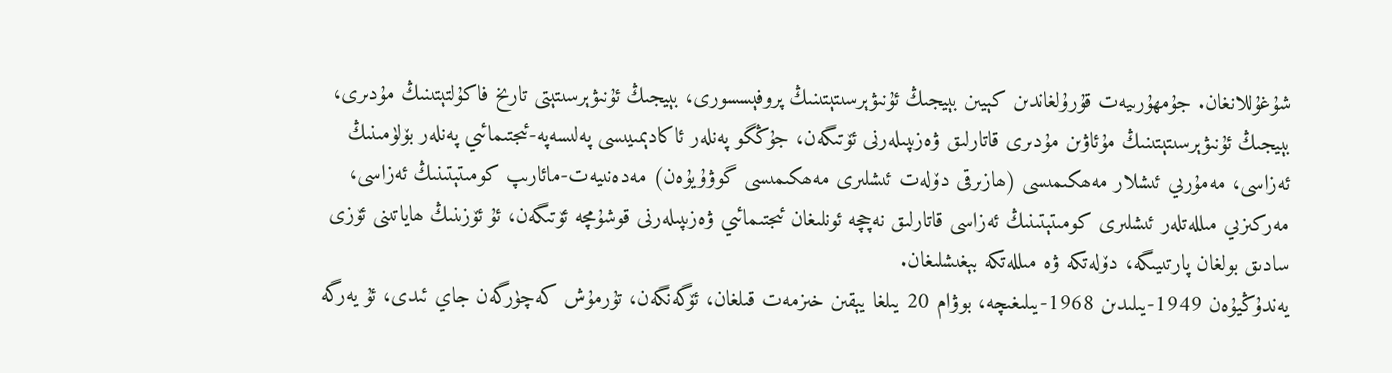شۇغۇللانغان. جۇمھۇرىيەت قۇرۇلغاندىن كېيىن بېيجىڭ ئۇنىۋېرسىتېتىنىڭ پروفېسسورى، بېيجىڭ ئۇنىۋېرسىتېتى تارىخ فاكۇلتېتىنىڭ مۇدىرى، بېيجىڭ ئۇنىۋېرسىتېتىنىڭ مۇئاۋىن مۇدىرى قاتارلىق ۋەزىپىلەرنى ئۆتىگەن، جۇڭگو پەنلەر ئاكادېمىيىسى پەلىسەپە-ئىجتىمائىي پەنلەر بۆلۈمىنىڭ ئەزاسى، مەمۇرىي ئىشلار مەھكىمىسى (ھازىرقى دۆلەت ئىشلىرى مەھكىمىسى گوۋۇيۇەن) مەدەنىيەت-مائارىپ كومىتېتىنىڭ ئەزاسى، مەركىزىي مىللەتلەر ئىشلىرى كومىتېتىنىڭ ئەزاسى قاتارلىق نەچچە ئونلىغان ئىجتىمائىي ۋەزىپىلەرنى قوشۇمچە ئۆتىگەن، ئۇ ئۆزىنىڭ ھاياتىنى ئۆزى سادىق بولغان پارتىيىگە، دۆلەتكە ۋە مىللەتكە بېغىشلىغان.
يەندۇڭيۇەن 1949-يىلىدىن 1968-يىلىغىچە، بوۋام 20 يىلغا يېقىن خىزمەت قىلغان، ئۆگەنگەن، تۇرمۇش كەچۈرگەن جاي ئىدى، ئۇ يەرگە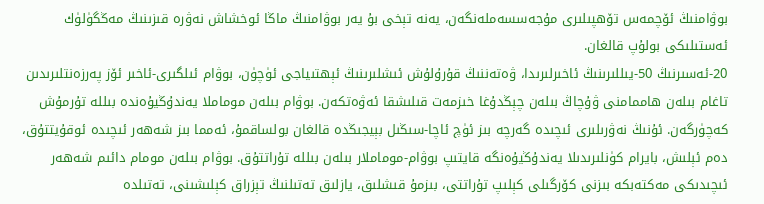بوۋامنىڭ ئۆچمەس تۆھپىلىرى مۇجەسسەملەنگەن، يەنە تېخى بۇ يەر بوۋامنىڭ ماڭا ئوخشاش نەۋرە قىزىنىڭ مەڭگۈلۈك ئەستىلىكى بولۇپ قالغان.
20-ئەسىرنىڭ 50-يىللىرىنىڭ ئاخىرلىرىدا، ۋەتەننىڭ قۇرۇلۇش ئىشلىرىنىڭ ئېھتىياجى ئۈچۈن، بوۋام ئىلگىرى-ئاخىر ئۆز پەرزەنتلىرىدىن تاغام بىلەن ھاممامنى ۋۇچاڭ بىلەن چېڭدۇغا خىزمەت قىلىشقا ئەۋەتكەن. بوۋام بىلەن موماملا يەندۇڭيۇەندە بىللە تۇرمۇش كەچۈرگەن. ئۇنىڭ نەۋرىلىرى ئىچىدە گەرچە بىز ئۈچ ئاچا-سىڭىل بېيجىڭدە قالغان بولساقمۇ، ئەمما بىز شەھەر ئىچىدە ئوقۇيتتۇق، دەم ئېلىش، بايرام كۈنلىرىدىلا يەندۇڭيۇەنگە قايتىپ بوۋام-موماملار بىلەن بىللە تۇراتتۇق. بوۋام بىلەن مومام دائىم شەھەر ئىچىدىكى مەكتەبكە بىزنى كۆرگىلى كېلىپ تۇراتتى، بىزمۇ قىشلىق، يازلىق تەتىلنىڭ تېزراق كېلىشىنى، تەتىلدە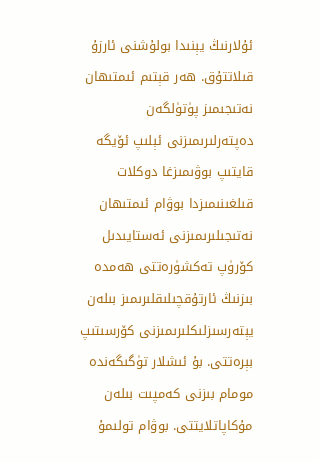ئۇلارنىڭ يېنىدا بولۇشنى ئارزۇ قىلاتتۇق. ھەر قېتىم ئىمتىھان نەتىجىمىز پۈتۈلگەن دەپتەرلىرىمىزنى ئېلىپ ئۆيگە قايتىپ بوۋىمىزغا دوكلات قىلغىنىمىزدا بوۋام ئىمتىھان نەتىجىلىرىمىزنى ئەستايىدىل كۆرۈپ تەكشۈرەتتى ھەمدە بىزنىڭ ئارتۇقچىلىقلىرىمىز بىلەن يېتەرسىزلىكلىرىمىزنى كۆرسىتىپ بېرەتتى. بۇ ئىشلار تۈگىگەندە مومام بىزنى كەمپىت بىلەن مۇكاپاتلايتتى. بوۋام تولىمۇ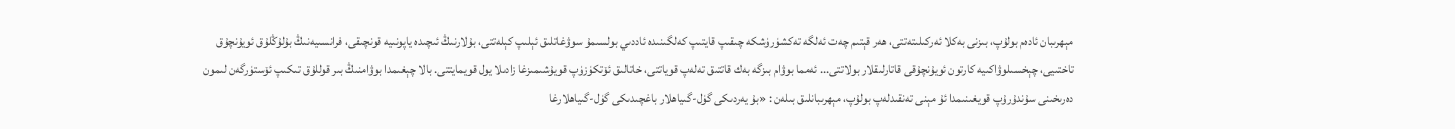مېھرىبان ئادەم بولۇپ، بىزنى بەكلا ئەركىلىتەتتى، ھەر قېتىم چەت ئەلگە تەكشۈرۈشكە چىقىپ قايتىپ كەلگىنىدە ئاددىي بولسىمۇ سوۋغاتلىق ئېلىپ كېلەتتى، بۇلارنىڭ ئىچىدە ياپونىيە قونچىقى، فرانسىيەنىڭ بۇلۇڭلۇق ئويۇنچۇق تاختىيى، چېخسىلوۋاكىيە كارتون ئويۇنچۇقى قاتارلىقلار بولاتتى... ئەمما بوۋام بىزگە بەك قاتتىق تەلەپ قوياتتى، خاتالىق ئۆتكۈزۈپ قويۇشىمىزغا زادىلا يول قويمايتتى. بالا چېغىمدا بوۋامنىڭ بىر قوللۇق تىكىپ ئۆستۈرگەن لىمون دەرىخىنى سۇندۇرۇپ قويغىنىمدا ئۇ مېنى تەنقىدلەپ بولۇپ، مېھرىبانلىق بىلەن : «بۇ يەردىكى گۈل-گىياھلار باغچىدىكى گۈل-گىياھلارغا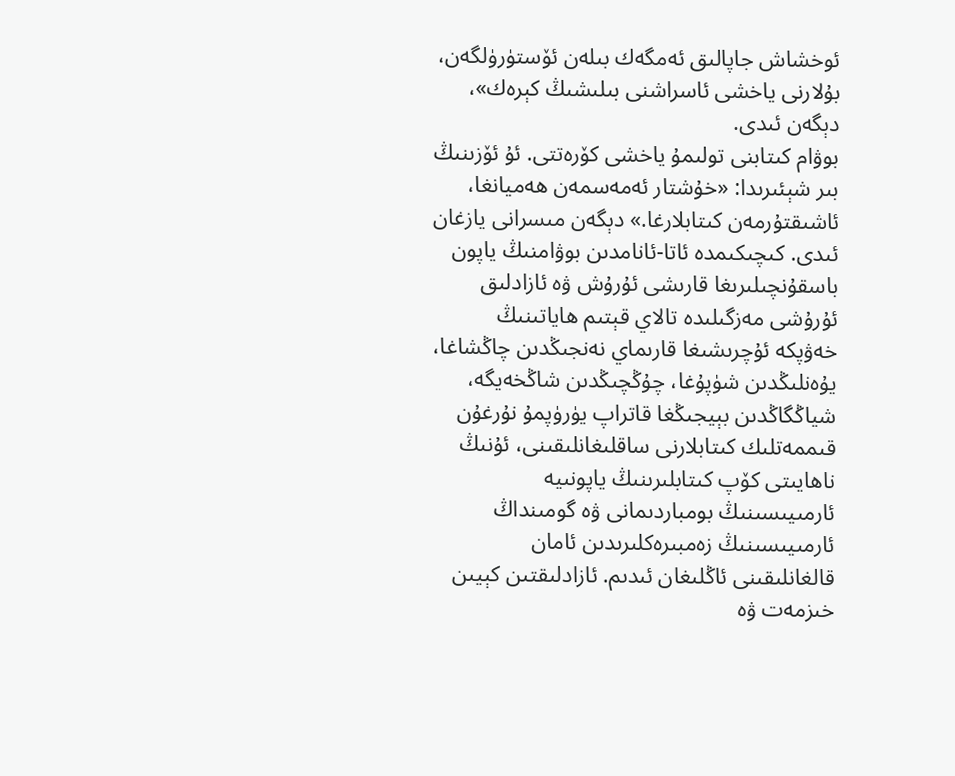ئوخشاش جاپالىق ئەمگەك بىلەن ئۆستۈرۈلگەن، بۇلارنى ياخشى ئاسراشنى بىلىشىڭ كېرەك»، دېگەن ئىدى.
بوۋام كىتابنى تولىمۇ ياخشى كۆرەتتى. ئۇ ئۆزىنىڭ بىر شېئىرىدا: «خۇشتار ئەمەسمەن ھەميانغا، ئاشىقتۇرمەن كىتابلارغا.» دېگەن مىسرانى يازغان ئىدى. كىچىكىمدە ئاتا-ئانامدىن بوۋامنىڭ ياپون باسقۇنچىلىرىغا قارىشى ئۇرۇش ۋە ئازادلىق ئۇرۇشى مەزگىلىدە تالاي قېتىم ھاياتىنىڭ خەۋپكە ئۇچرىشىغا قارىماي نەنجىڭدىن چاڭشاغا، يۇەنلىڭدىن شۈپۇغا، چۇڭچىڭدىن شاڭخەيگە، شياڭگاڭدىن بېيجىڭغا قاتراپ يۈرۈپمۇ نۇرغۇن قىممەتلىك كىتابلارنى ساقلىغانلىقىنى، ئۇنىڭ ناھايىتى كۆپ كىتابلىرىنىڭ ياپونىيە ئارمىيىسىنىڭ بومباردىمانى ۋە گومىنداڭ ئارمىيىسىنىڭ زەمبىرەكلىرىدىن ئامان قالغانلىقىنى ئاڭلىغان ئىدىم. ئازادلىقتىن كېيىن خىزمەت ۋە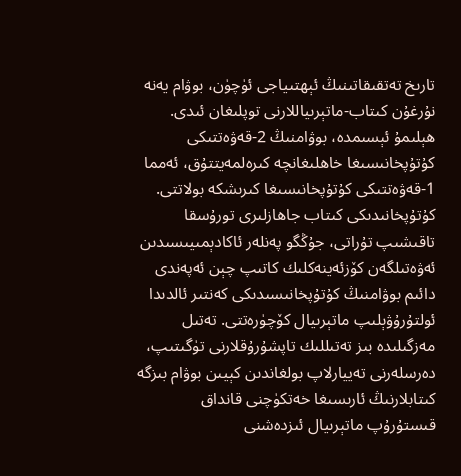تارىخ تەتقىقاتىنىڭ ئېھتىياجى ئۈچۈن، بوۋام يەنە نۇرغۇن كىتاب-ماتېرىياللارنى توپلىغان ئىدى. ھېلىمۇ ئېسىمدە، بوۋامنىڭ 2-قەۋەتتىكى كۇتۇپخانىسىغا خاھلىغانچە كىرەلمەيتتۇق، ئەمما 1-قەۋەتتىكى كۇتۇپخانىسىغا كىرىشكە بولاتتى. كۇتۇپخانىدىكى كىتاب جاھازلىرى تورۇسقا تاقىشىپ تۇراتى، جۇڭگو پەنلەر ئاكادېمىيىسىدىن ئەۋەتىلگەن كۆزئەينەكلىك كاتىپ چېن ئەپەندى دائىم بوۋامنىڭ كۇتۇپخانىسىدىكى كەنتىر ئالدىدا ئولتۇرۇۋېلىپ ماتېرىيال كۆچۈرەتتى. تەتىل مەزگىلىدە بىز تەتىللىك تاپشۇرۇقلارنى تۈگىتىپ، دەرسلەرنى تەييارلاپ بولغاندىن كېيىن بوۋام بىزگە كىتابلارنىڭ ئارىسىغا خەتكۈچنى قانداق قىستۇرۇپ ماتېرىيال ئىزدەشنى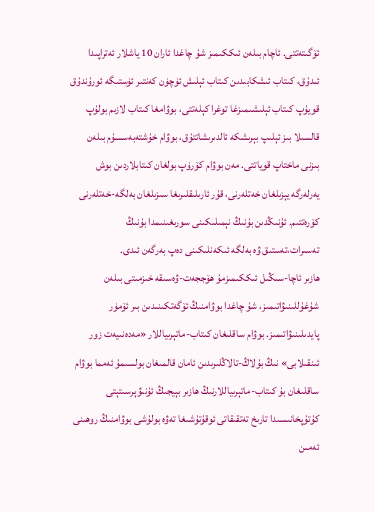ئۆگىتەتتى. ئاچام بىلەن ئىككىمىز شۇ چاغدا ئاران 10 ياشلار ئەتراپىدا ئىدۇق، كىتاب ئىشكابىدىن كىتاب ئېلىش ئۈچۈن كەنتىر ئۈستىگە ئورۇندۇق قويۇپ كىتاب ئېلىشىمىزغا توغرا كېلەتتى، بوۋامغا كىتاب لازىم بولۇپ قالسىلا بىز ئېلىپ بېرىشكە ئالدىرىشاتتۇق، بوۋام خۇشتەبەسسۇم بىلەن بىزنى ماختاپ قوياتتى. مەن بوۋام كۆرۈپ بولغان كىتابلاردىن بوش يەرلەرگە يېزىلغان خەتلەرنى، قۇر ئارىلىقلىرىغا سىزىلغان بەلگە-خەتلەرنى كۆرەتتىم. ئۇنىڭدىن بۇنىڭ نېمىلىكىنى سورىغىنىمدا بۇنىڭ تەسىرات،تەستىق ۋە بەلگە ئىكەنلىكىنى دەپ بەرگەن ئىدى.
ھازىر ئاچا-سىڭىل ئىككىمىزمۇ ھۆججەت-ۋەسىقە خىزمىتى بىلەن شۇغۇللىنىۋاتىمىز، شۇ چاغدا بوۋامنىڭ ئۆگەتكىنىدىن بىر ئۆمۈر پايدىلىنىۋاتىمىز. بوۋام ساقلىغان كىتاب-ماتېرىياللار «مەدەنىيەت زور ئىنقىلابى» نىڭ بۇلاڭ-تالاڭلىرىدىن ئامان قالمىغان بولسىمۇ ئەمما بوۋام ساقلىغان بۇ كىتاب-ماتېرىياللارنىڭ ھازىر بېيجىڭ ئۇنىۋېرسىتېتى كۇتۇپخانىسىدا تارىخ تەتقىقاتى ئوقۇتۇشىغا تەۋە بولۇشى بوۋامنىڭ روھىنى ئەمىن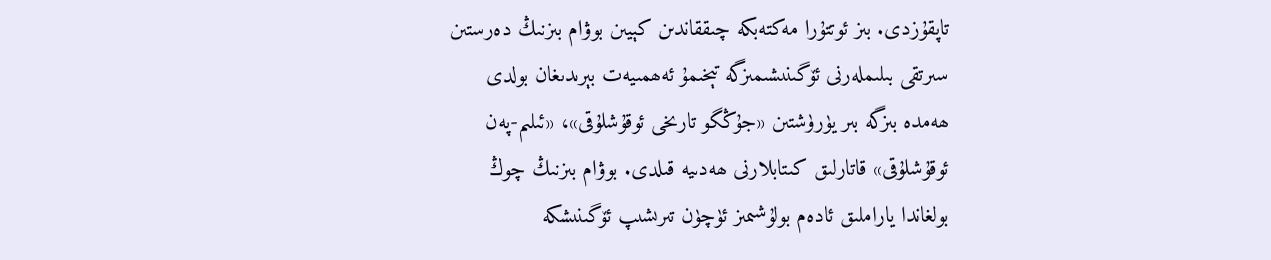تاپقۇزدى. بىز ئوتتۇرا مەكتەبكە چىققاندىن كېيىن بوۋام بىزنىڭ دەرستىن سىرتقى بىلىملەرنى ئۆگىنىشىمىزگە تېخىمۇ ئەھمىيەت بېرىدىغان بولدى ھەمدە بىزگە بىر يۈرۈشتىن «جۇڭگو تارىخى ئوقۇشلۇقى»، «ئىلىم-پەن ئوقۇشلۇقى» قاتارلىق كىتابلارنى ھەدىيە قىلدى. بوۋام بىزنىڭ چوڭ بولغاندا ياراملىق ئادەم بولۇشىمىز ئۈچۈن تىرىشىپ ئۆگىنىشكە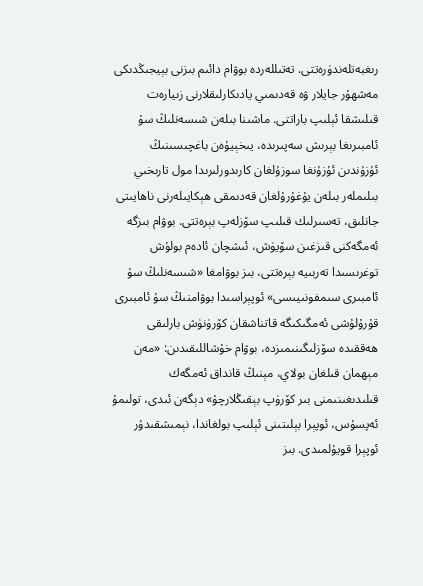رىغبەتلەندۈرەتتى. تەتىللەردە بوۋام دائىم بىزنى بېيجىڭدىكى مەشھۇر جايلار ۋە قەدىمىي يادىكارلىقلارنى زىيارەت قىلىشقا ئېلىپ باراتتى. ماشىنا بىلەن شىسەنلىڭ سۇ ئامبىرىغا بېرىش سەپىرىدە، يىخېيۇەن باغچىسىنىڭ ئۇزۇندىن ئۇزۇنغا سوزۇلغان كارىدورلىرىدا مول تارىخىي بىلىملەر بىلەن يۇغۇرۇلغان قەدىمقى ھېكايىلەرنى ناھايىتى جانلىق، تەسىرلىك قىلىپ سۆزلەپ بېرەتتى. بوۋام بىزگە ئەمگەكنى قىزغىن سۆيۈش، ئىشچان ئادەم بولۇش توغرىسىدا تەربىيە بېرەتتى، بىز بوۋامغا «شىسەنلىڭ سۇ ئامبىرى سىمفونىيىسى» ئوپېراسىدا بوۋامنىڭ سۇ ئامبىرى قۇرۇلۇشى ئەمگىكىگە قاتناشقان كۆرۈنۈش بارلىقى ھەققىدە سۆزلىگىنىمىزدە، بوۋام خۇشاللىقىدىن: «مەن مېھمان قىلغان بولاي، مېنىڭ قانداق ئەمگەك قىلىدىغىنىمنى بىر كۆرۈپ بېقىڭلارچۇ» دېگەن ئىدى، تولىمۇ ئەپسۇس، ئوپېرا بېلىتىنى ئېلىپ بولغاندا، نېمىشقىدۇر ئوپېرا قويۇلمىدى. بىز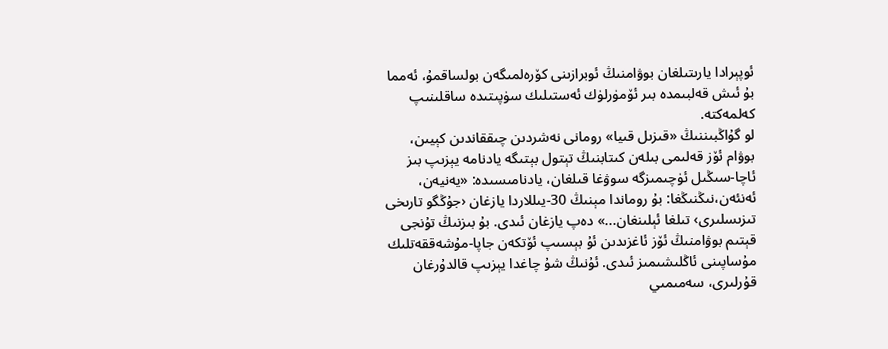ئوپېرادا يارىتىلغان بوۋامنىڭ ئوبرازىنى كۆرەلمىگەن بولساقمۇ، ئەمما بۇ ئىش قەلبىمدە بىر ئۆمۈرلۈك ئەستىلىك سۈپىتىدە ساقلىنىپ كەلمەكتە.
لو گۇاڭبىننىڭ «قىزىل قىيا» رومانى نەشردىن چىققاندىن كېيىن، بوۋام ئۆز قەلىمى بىلەن كىتابنىڭ تېتول بېتىگە يادنامە يېزىپ بىز ئاچا-سىڭىل ئۈچىمىزگە سوۋغا قىلغان، يادنامىسىدە: «يەنيەن، ئەنئەن،نىڭنىڭغا: بۇ روماندا مېنىڭ 30-يىللاردا يازغان ‹جۇڭگو تارىخى تىزىسلىرى› تىلغا ئېلىنغان...» دەپ يازغان ئىدى. بۇ بىزنىڭ تۇنجى قېتىم بوۋامنىڭ ئۆز ئاغزىدىن ئۇ بېسىپ ئۆتكەن جاپا-مۇشەققەتلىك مۇساپىنى ئاڭلىشىمىز ئىدى. ئۇنىڭ شۇ چاغدا يېزىپ قالدۇرغان قۇرلىرى، سەمىمىي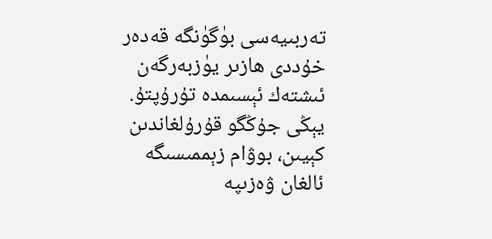تەربىيەسى بۈگۈنگە قەدەر خۇددى ھازىر يۈزبەرگەن ئىشتەك ئېسىمدە تۇرۇپتۇ. يېڭى جۇڭگو قۇرۇلغاندىن كېيىن، بوۋام زېممىسىگە ئالغان ۋەزىپە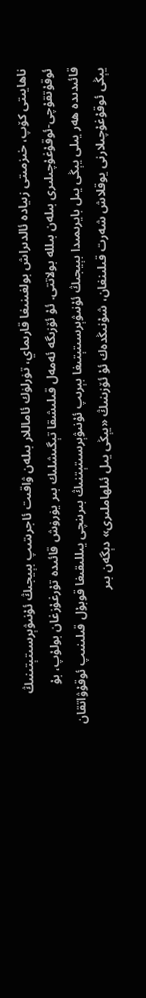ناھايىتى كۆپ، خىزمىتى زىيادە ئالدىراش بولغىنىغا قارىماي، تۈرلۈك ئاماللار بىلەن ۋاقىت ئاجرىتىپ بېيجىڭ ئۇنىۋېرسىتېتىنىڭ ئوقۇتقۇچى-ئوقۇغۇچىلىرى بىلەن بىللە بولاتتى. ئۇ ئۆزىگە ئەمەل قىلىشقا تېگىشلىك بىر يۈرۈش قائىدە تۇرغۇزغان بولۇپ، بۇ قائىدىدە ھەر يىلى يېڭى يىل بايرىمىدا بېيجىڭ ئۇنىۋېرسىتېتىغا بېرىپ ئۇنىۋېرسىتېتنىڭ بىرىنچى يىللىقىغا قوبۇل قىلىنىپ ئوقۇۋاتقان يېڭى ئوقۇغۇچىلارنى يوقلاش شەرت قىلىنغان، شۇنىڭدەك ئۇ ئۆزىنىڭ «يېڭى يىل ئىلھاملىرى» دېگەن بىر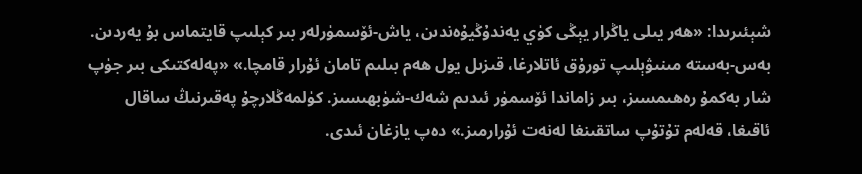شېئىرىدا: «ھەر يىلى ياڭرار يېڭى كۈي يەندۇڭيۇەندىن، ياش-ئۆسمۈرلەر بىر كېلىپ قايتماس بۇ يەردىن. بەس-بەستە مىنىۋېلىپ تورۇق ئاتلارغا، قىزىل يول ھەم بىلىم تامان ئۇرار قامچا.» «پەلەكتىكى بىر جۈپ شار بەكمۇ رەھىمسىز، بىر زاماندا ئۆسمۈر ئىدىم شەك-شۈبھىسىز. كۈلمەڭلارچۇ پەقىرنىڭ ساقال ئاقىغا، قەلەم تۇتۇپ ساتقىنغا لەنەت ئۇرارمىز.» دەپ يازغان ئىدى.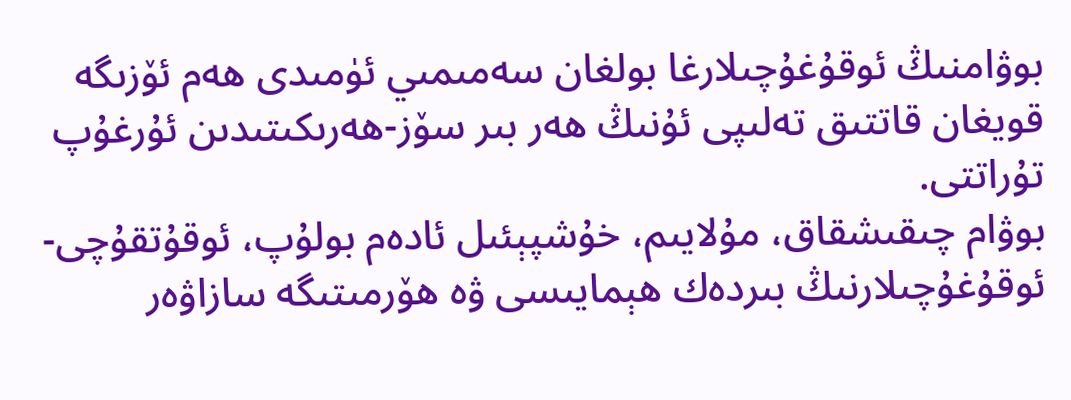بوۋامنىڭ ئوقۇغۇچىلارغا بولغان سەمىمىي ئۈمىدى ھەم ئۆزىگە قويغان قاتتىق تەلىپى ئۇنىڭ ھەر بىر سۆز-ھەرىكىتىدىن ئۇرغۇپ تۇراتتى.
بوۋام چىقىشقاق، مۇلايىم، خۇشپېئىل ئادەم بولۇپ، ئوقۇتقۇچى-ئوقۇغۇچىلارنىڭ بىردەك ھېمايىسى ۋە ھۆرمىتىگە سازاۋەر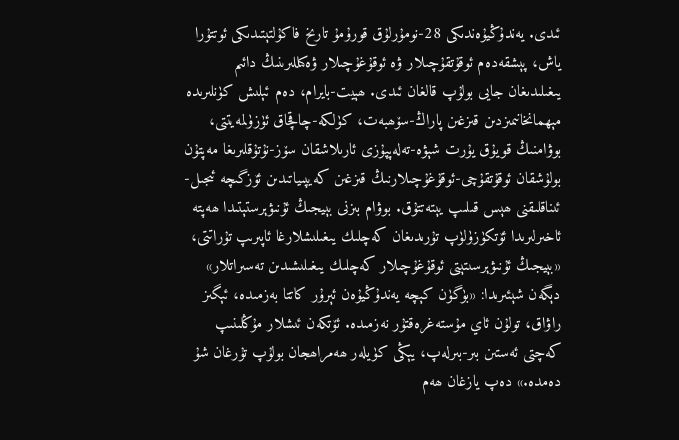ئىدى. يەندۇڭيۇەندىكى 28-نومۇرلۇق قورۇمۇ تارىخ فاكۇلتېتىدىكى ئوتتۇرا ياش، پېشقەدەم ئوقۇتقۇچىلار ۋە ئوقۇغۇچىلار ۋەكىللىرىنىڭ دائىم يىغىلىدىغان جايى بولۇپ قالغان ئىدى. ھېيت-بايرام، دەم ئېلىش كۈنلىرىدە مېھمانخانىمىزدىن قىزغىن پاراڭ-سۆھبەت، كۈلكە-چاقچاق ئۈزۈلمەيتتى، بوۋامنىڭ قويۇق يۇرت شېۋە-تەلەپپۇزى ئارىلاشقان سۆز-نۇتۇقلىرىغا مەپتۇن بولۇشقان ئوقۇتقۇچى-ئوقۇغۇچىلارنىڭ قىزغىن كەيپىياتىدىن ئۆزگىچە ئىجىل-ئىناقلىقنى ھېس قىلىپ يېتەتتۇق. بوۋام بىزنى بېيجىڭ ئۇنىۋېرستېتىدا ھەپتە ئاخىرلىرىدا ئۆتكۈزۈلۈپ تۇرىدىغان كەچلىك يىغىلىشلارغا ئاپىرىپ تۇراتتى، «بېيجىڭ ئۇنىۋېرسىتېتى ئوقۇغۇچىلار كەچلىك يىغىلىشىدىن تەسىراتلار» دېگەن شېئىرىدا: «بۈگۈن كېچە يەندۇڭيۇەن ئېرۇر كاتتا بەزمىدە، ئېگىز راۋاق، تولۇن ئاي مۇستەغرەقتۇر نەزمىدە. ئۆتكەن ئىشلار مۇڭلىنىپ كەچتى ئەستىن بىر-بىرلەپ، يېڭى كۈيلەر ھەمراھجان بولۇپ تۇرغان شۇ دەمدە.» دەپ يازغان ھەم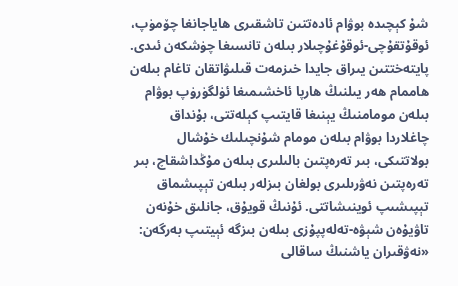شۇ كېچىدە بوۋام ئادەتتىن تاشقىرى ھاياجانغا چۆمۈپ، ئوقۇتقۇچى-ئوقۇغۇچىلار بىلەن تانسىغا چۈشكەن ئىدى. پايتەختتىن يىراق جايدا خىزمەت قىلىۋاتقان تاغام بىلەن ھاممام ھەر يىلنىڭ ھارپا ئاخشىمىغا ئۈلگۈرۈپ بوۋام بىلەن مومامنىڭ يېنىغا قايتىپ كېلەتتى، بۇنداق چاغلاردا بوۋام بىلەن مومام شۇنچىلىك خۇشال بولاتتىكى، بىر تەرەپتىن بالىلىرى بىلەن مۇڭداشقاچ، بىر تەرەپتىن نەۋرىلىرى بولغان بىزلەر بىلەن تېپىشماق تېپىشىپ ئوينىشاتتى. ئۇنىڭ قويۇق، جانلىق خۇنەن تاۋيۇەن شېۋە-تەلەپپۇزى بىلەن بىزگە ئېيتىپ بەرگەن: «نەۋقىران ياشنىڭ ساقالى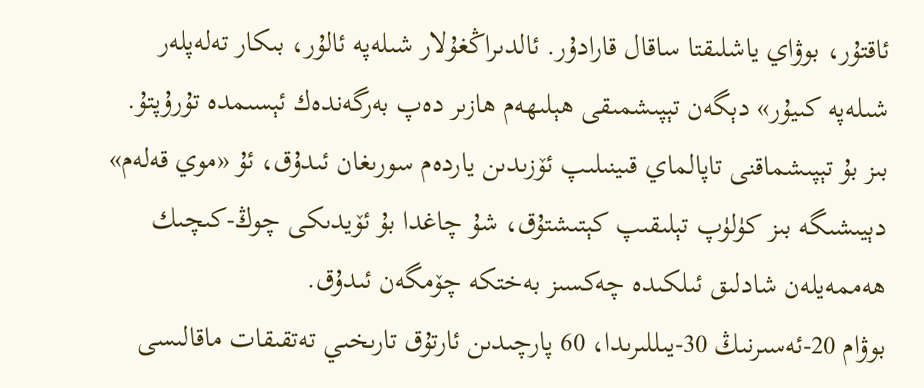ئاقتۇر، بوۋاي ياشلىقتا ساقال قارادۇر. ئالدىراڭغۇلار شىلەپە ئالۇر، بىكار تەلەپلەر شىلەپە كىيۇر» دېگەن تېپىشمىقى ھېلىھەم ھازىر دەپ بەرگەندەك ئېسىمدە تۇرۇپتۇ. بىز بۇ تېپىشماقنى تاپالماي قىينىلىپ ئۆزىدىن ياردەم سورىغان ئىدۇق، ئۇ «موي قەلەم» دېيىشىگە بىز كۈلۈپ تېلىقىپ كېتىشتۇق، شۇ چاغدا بۇ ئۆيدىكى چوڭ-كىچىك ھەممەيلەن شادلىق ئىلكىدە چەكسىز بەختكە چۆمگەن ئىدۇق.
بوۋام 20-ئەسىرنىڭ 30-يىللىرىدا، 60 پارچىدىن ئارتۇق تارىخىي تەتقىقات ماقالىسى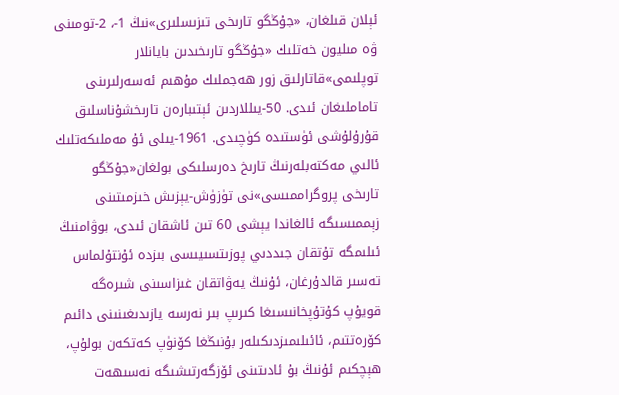ئېلان قىلغان، «جۇڭگو تارىخى تىزىسلىرى»نىڭ 1-، 2-تومىنى ۋە مىليون خەتلىك «جۇڭگو تارىخىدىن بايانلار توپلىمى»قاتارلىق زور ھەجملىك مۇھىم ئەسەرلىرىنى تاماملىغان ئىدى. 50-يىللاردىن ئېتىبارەن تارىخشۇناسلىق قۇرۇلۇشى ئۈستىدە كۈچىدى. 1961-يىلى ئۇ مەملىكەتلىك ئالىي مەكتەبلەرنىڭ تارىخ دەرسلىكى بولغان«جۇڭگو تارىخى پروگراممىسى»نى تۈزۈش-يېزىش خىزمىتىنى زېممىسىگە ئالغاندا يېشى 60 تىن ئاشقان ئىدى، بوۋامنىڭ ئىلىمگە تۇتقان جىددىي پوزىتسىيىسى بىزدە ئۇنتۇلماس تەسىر قالدۇرغان، ئۇنىڭ يەۋاتقان غىزاسىنى شىرەگە قويۇپ كۇتۇپخانىسىغا كىرىپ بىر نەرسە يازىدىغىنىنى دائىم كۆرەتتىم، ئائىلىمىزدىكىلەر بۇنىڭغا كۆنۈپ كەتكەن بولۇپ، ھېچكىم ئۇنىڭ بۇ ئادىتىنى ئۆزگەرتىشىگە نەسىھەت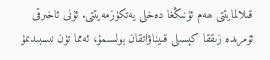قىلالمايتتى ھەم ئۇنىڭغا دەخلى يەتكۈزمەيتتى. ئۇنى ئاخىرقى ئۆمرىدە زىققا كېسىلى قىيناۋاتقان بولسىمۇ، ئەمما تۈن نىسبىدىمۇ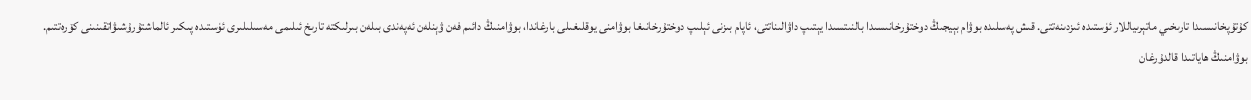كۇتۇپخانىسىدا تارىخىي ماتېرىياللار ئۈستىدە ئىزدىنەتتى. قىش پەسلىدە بوۋام بېيجىڭ دوختۇرخانىسىدا بالنىتسىدا يېتىپ داۋالىناتتى، ئاپام بىزنى ئېلىپ دوختۇرخانىغا بوۋامنى يوقلىغىلى بارغاندا، بوۋامنىڭ دائىم فەن ۋېنلەن ئەپەندى بىلەن بىرلىكتە تارىخ ئىلىمى مەسىلىلىرى ئۈستىدە پىكىر ئالماشتۇرۇشىۋاتقىنىنى كۆرەتتىم. بوۋامنىڭ ھاياتىدا قالدۇرغان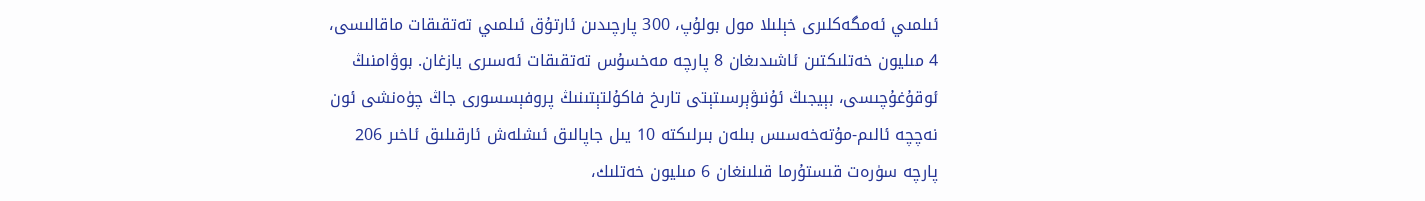ئىلمىي ئەمگەكلىرى خېلىلا مول بولۇپ، 300 پارچىدىن ئارتۇق ئىلمىي تەتقىقات ماقالىسى، 4 مىليون خەتلىكتىن ئاشىدىغان 8 پارچە مەخسۇس تەتقىقات ئەسىرى يازغان. بوۋامنىڭ ئوقۇغۇچىسى، بېيجىڭ ئۇنىۋېرسىتېتى تارىخ فاكۇلتېتىنىڭ پروفېسسورى جاڭ چۈەنشى ئون نەچچە ئالىم-مۇتەخەسىس بىلەن بىرلىكتە 10 يىل جاپالىق ئىشلەش ئارقىلىق ئاخىر 206 پارچە سۈرەت قىستۇرما قىلىنغان 6 مىليون خەتلىك،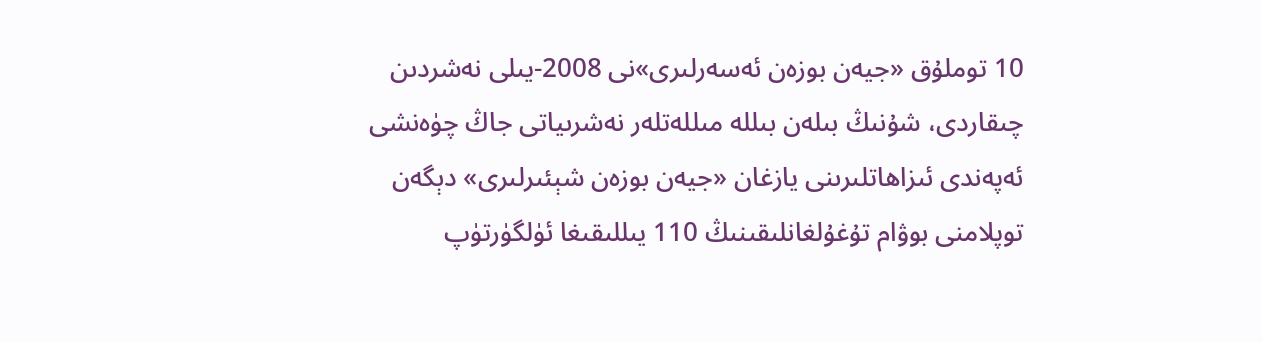10 توملۇق «جيەن بوزەن ئەسەرلىرى»نى 2008-يىلى نەشردىن چىقاردى، شۇنىڭ بىلەن بىللە مىللەتلەر نەشرىياتى جاڭ چۈەنشى ئەپەندى ئىزاھاتلىرىنى يازغان «جيەن بوزەن شېئىرلىرى» دېگەن توپلامنى بوۋام تۇغۇلغانلىقىنىڭ 110 يىللىقىغا ئۈلگۈرتۈپ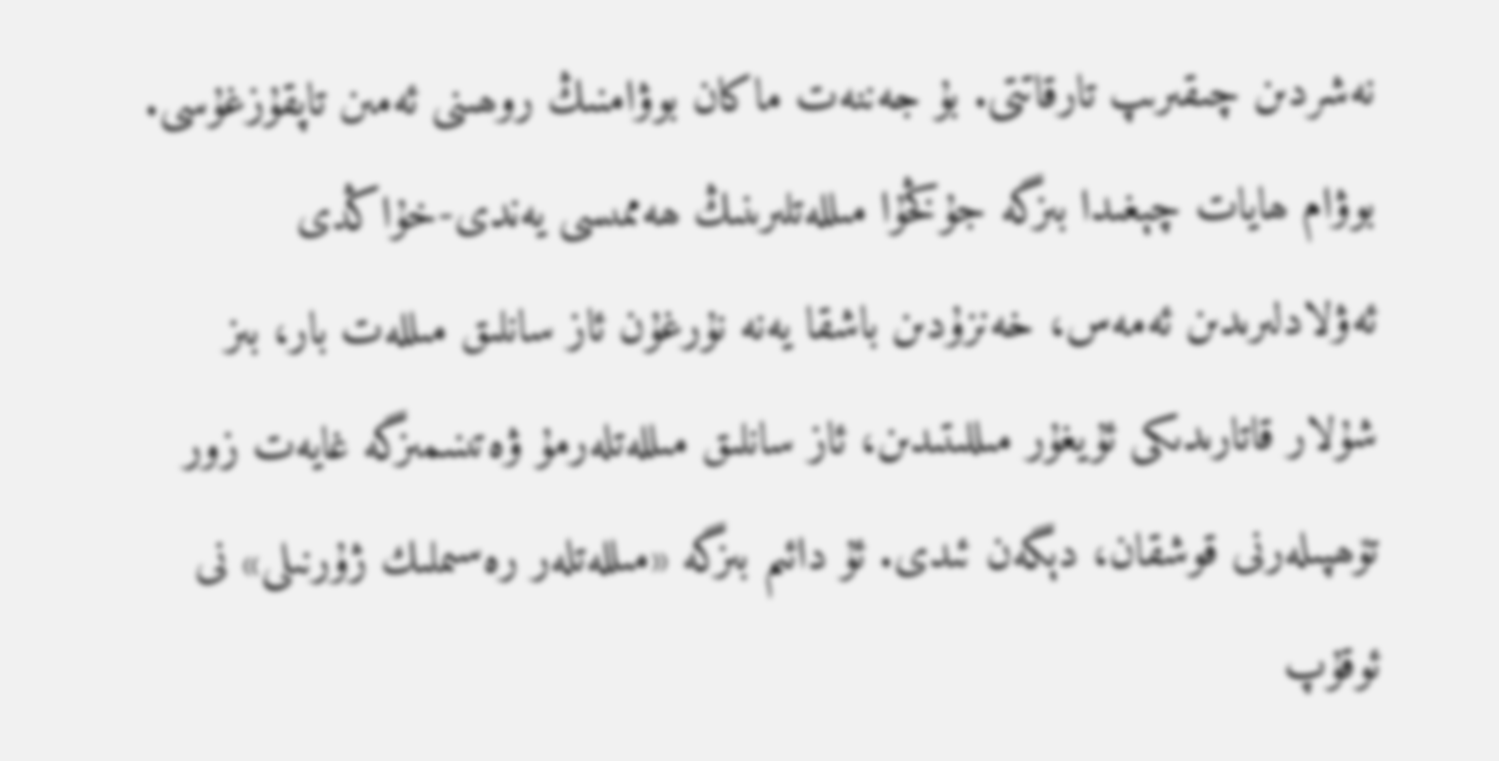نەشردىن چىقىرىپ تارقاتتى. بۇ جەننەت ماكان بوۋامنىڭ روھىنى ئەمىن تاپقۇزغۇسى.
بوۋام ھايات چېغىدا بىزگە جۇڭخۇا مىللەتلىرىنىڭ ھەممىسى يەندى-خۇاڭدى ئەۋلادلىرىدىن ئەمەس، خەنزۇدىن باشقا يەنە نۇرغۇن ئاز سانلىق مىللەت بار، بىز شۇلار قاتارىدىكى ئۇيغۇر مىللىتىدىن، ئاز سانلىق مىللەتلەرمۇ ۋەتىنىمىزگە غايەت زور تۆھپىلەرنى قوشقان، دېگەن ئىدى. ئۇ دائىم بىزگە «مىللەتلەر رەسىملىك ژۇرنىلى» نى ئوقۇپ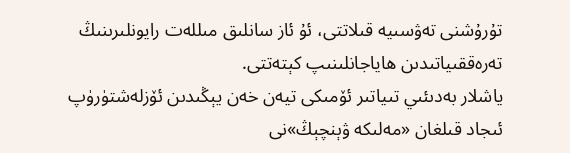تۇرۇشنى تەۋسىيە قىلاتتى، ئۇ ئاز سانلىق مىللەت رايونلىرىنىڭ تەرەققىياتىدىن ھاياجانلىنىپ كېتەتتى.
ياشلار بەدىئىي تىياتىر ئۆمىكى تيەن خەن يېڭىدىن ئۆزلەشتۈرۈپ ئىجاد قىلغان «مەلىكە ۋېنچېڭ»نى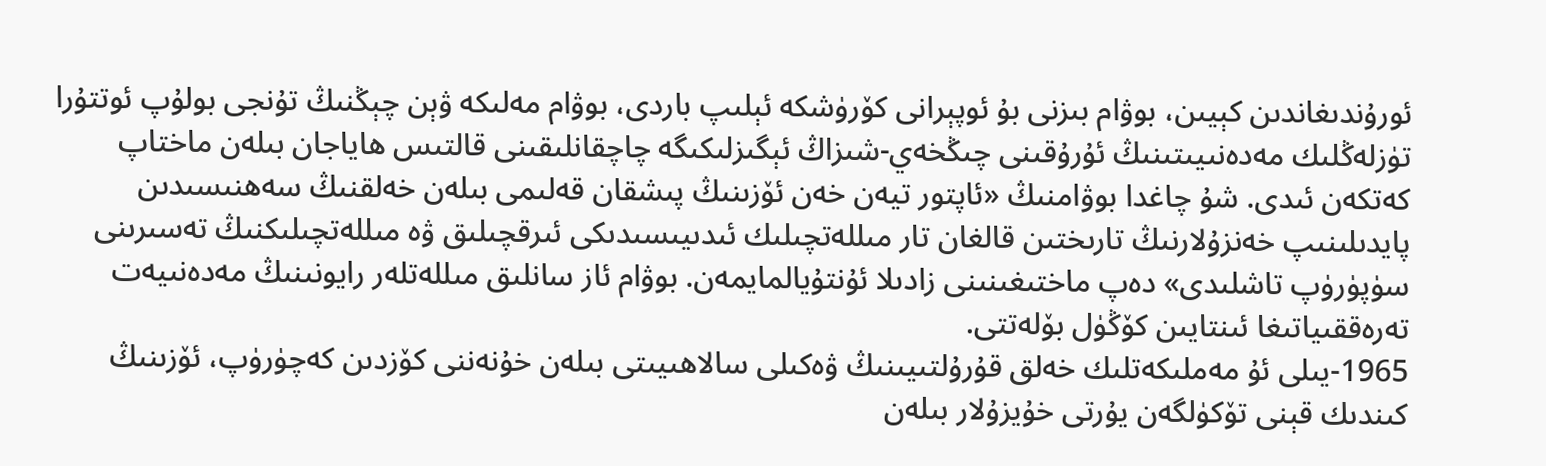ئورۇندىغاندىن كېيىن، بوۋام بىزنى بۇ ئوپېرانى كۆرۈشكە ئېلىپ باردى، بوۋام مەلىكە ۋېن چېڭنىڭ تۇنجى بولۇپ ئوتتۇرا تۈزلەڭلىك مەدەنىيىتىنىڭ ئۇرۇقىنى چىڭخەي-شىزاڭ ئېگىزلىكىگە چاچقانلىقىنى قالتىس ھاياجان بىلەن ماختاپ كەتكەن ئىدى. شۇ چاغدا بوۋامنىڭ «ئاپتور تيەن خەن ئۆزىنىڭ پىشقان قەلىمى بىلەن خەلقنىڭ سەھنىسىدىن پايدىلىنىپ خەنزۇلارنىڭ تارىختىن قالغان تار مىللەتچىلىك ئىدىيىسىدىكى ئىرقچىلىق ۋە مىللەتچىلىكنىڭ تەسىرىنى سۈپۈرۈپ تاشلىدى» دەپ ماختىغىنىنى زادىلا ئۇنتۇيالمايمەن. بوۋام ئاز سانلىق مىللەتلەر رايونىنىڭ مەدەنىيەت تەرەققىياتىغا ئىنتايىن كۆڭۈل بۆلەتتى.
1965-يىلى ئۇ مەملىكەتلىك خەلق قۇرۇلتىيىنىڭ ۋەكىلى سالاھىيىتى بىلەن خۇنەننى كۆزدىن كەچۈرۈپ، ئۆزىنىڭ كىندىك قېنى تۆكۈلگەن يۇرتى خۇيزۇلار بىلەن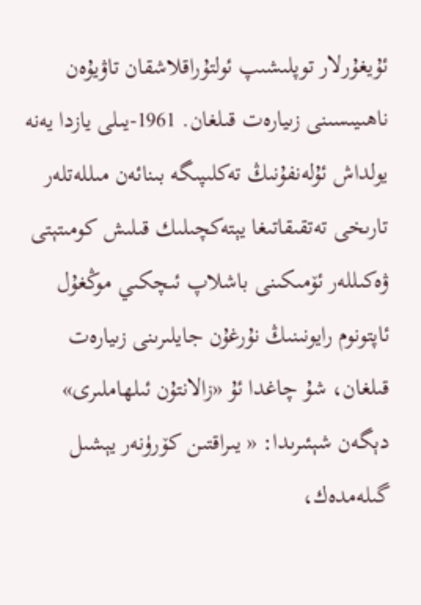ئۇيغۇرلار توپلىشىپ ئولتۇراقلاشقان تاۋيۇەن ناھىيىسىنى زىيارەت قىلغان. 1961-يىلى يازدا يەنە يولداش ئۇلەنفۇنىڭ تەكلىپىگە بىنائەن مىللەتلەر تارىخى تەتقىقاتىغا يېتەكچىلىك قىلىش كومىتېتى ۋەكىللەر ئۆمىكىنى باشلاپ ئىچكىي موڭغۇل ئاپتونوم رايونىنىڭ نۇرغۇن جايلىرىنى زىيارەت قىلغان، شۇ چاغدا ئۇ «زالانتۇن ئىلھاملىرى» دېگەن شېئىرىدا: « يىراقتىن كۆرۈنەر يېشىل گىلەمدەك،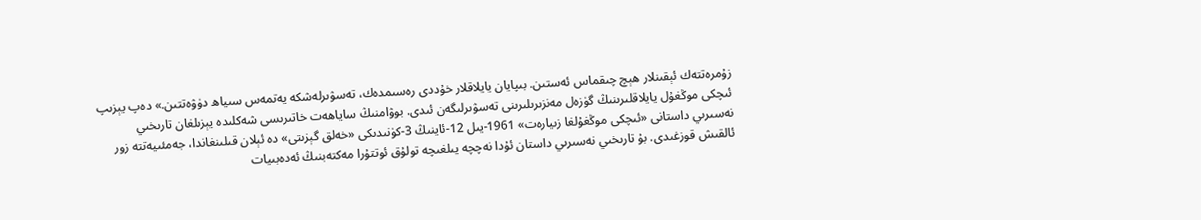زۇمرەتتەك ئېقىنلار ھېچ چىقماس ئەستىن. بىپايان يايلاقلار خۇددى رەسىمدەك، تەسۋىرلەشكە يەتمەس سىياھ دۈۋەتتىن.» دەپ يېزىپ ئىچكى موڭغۇل يايلاقلىرىنىڭ گۈزەل مەنزىرىلىرىنى تەسۋىرلىگەن ئىدى. بوۋامنىڭ ساياھەت خاتىرىسى شەكلىدە يېزىلغان تارىخىي نەسىرىي داستانى «ئىچكى موڭغۇلغا زىيارەت» 1961-يىل 12-ئاينىڭ 3-كۈنىدىكى «خەلق گېزىتى» دە ئېلان قىلىنغاندا، جەمئىيەتتە زور ئالقىش قوزغىدى. بۇ تارىخىي نەسىرىي داستان ئۇدا نەچچە يىلغىچە تولۇق ئوتتۇرا مەكتەبنىڭ ئەدەبىيات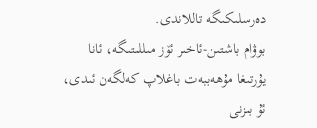دەرسلىكىگە تاللاندى.
بوۋام باشتىن-ئاخىر ئۆز مىللىتىگە، ئانا يۇرتىغا مۇھەببەت باغلاپ كەلگەن ئىدى، ئۇ بىزنى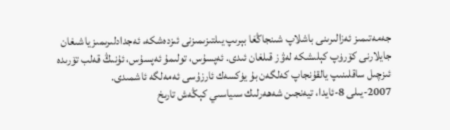جەمەتىمىز ئەزالىرىنى باشلاپ شىنجاڭغا بېرىپ يىلتىزىمىزنى ئىزدەشكە، ئەجدادلىرىمىز ياشىغان جايلارنى كۆرۈپ كېلىشكە لەۋز قىلغان ئىدى. ئەپسۇس، تولىمۇ ئەپسۇس، ئۇنىڭ قەلب تۆرىدە ئىزچىل ساقلىنىپ يالقۇنجاپ كەلگەن بۇ يۈكسەك ئارزۇسى ئەمەلگە ئاشمىدى.
2007-يىلى 8-ئايدا، تيەنجىن شەھەرلىك سىياسىي كېڭەش تارىخ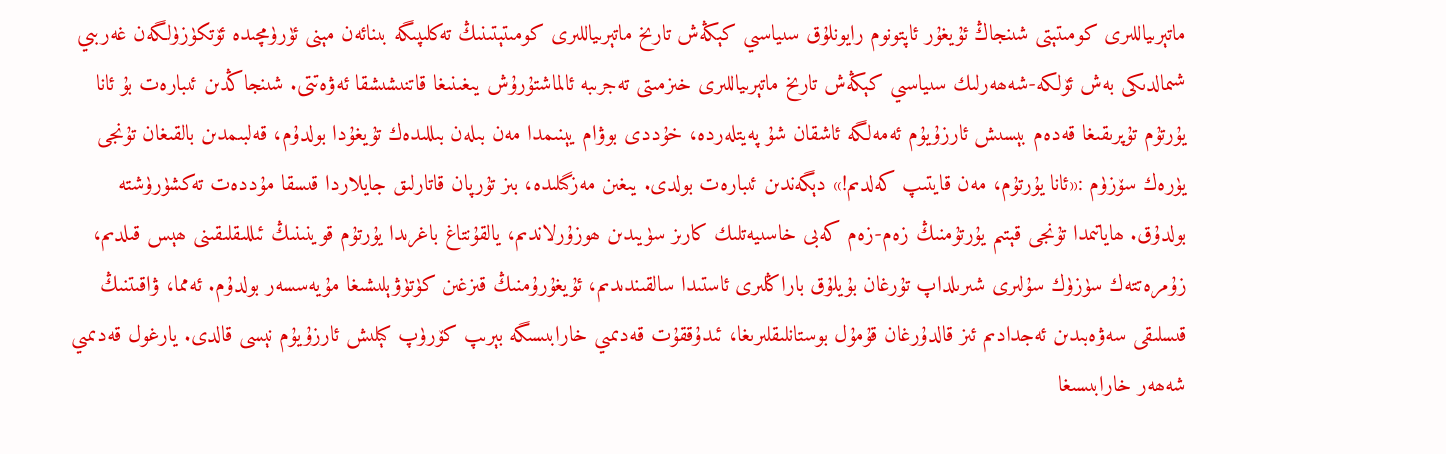ماتېرىياللىرى كومىتېتى شىنجاڭ ئۇيغۇر ئاپتونوم رايونلۇق سىياسىي كېڭەش تارىخ ماتېرىياللىرى كومىتېتىنىڭ تەكلىپىگە بىنائەن مېنى ئۈرۈمچىدە ئۆتكۈزۈلگەن غەربىي شىمالدىكى بەش ئۆلكە-شەھەرلىك سىياسىي كېڭەش تارىخ ماتېرىياللىرى خىزمىتى تەجرىبە ئالماشتۇرۇش يىغىنىغا قاتنىشىشقا ئەۋەتتى. شىنجاڭدىن ئىبارەت بۇ ئانا يۇرتۇم تۇپرىقىغا قەدەم بېسىش ئارزۇيۇم ئەمەلگە ئاشقان شۇ پەيتلەردە، خۇددى بوۋام يېنىمدا مەن بىلەن بىللىدەك تۇيغۇدا بولدۇم، قەلبىمدىن بالقىغان تۇنجى يۈرەك سۆزۈم :«ئانا يۇرتۇم، مەن قايتىپ كەلدىم!» دېگەندىن ئىبارەت بولدى. يىغىن مەزگىلىدە، بىز تۇرپان قاتارلىق جايلاردا قىسقا مۇددەت تەكشۈرۈشتە بولدۇق. ھاياتىمدا تۇنجى قېتىم يۇرتۇمنىڭ زەم-زەم كەبى خاسىيەتلىك كارىز سۈيىدىن ھوزۇرلاندىم، يالقۇنتاغ باغرىدا يۇرتۇم قوينىنىڭ ئىللىقلىقىنى ھېس قىلدىم، زۇمرەتتەك سۈزۈك سۇلىرى شىرىلداپ تۇرغان بۇيلۇق باراڭلىرى ئاستىدا سالقىندىدىم، ئۇيغۇرۇمنىڭ قىزغىن كۈتۈۋېلىشىغا مۇيەسسەر بولدۇم. ئەمما، ۋاقىتنىڭ قىسلىقى سەۋەبىدىن ئەجدادىم ئىز قالدۇرغان قۇمۇل بوستانلىقلىرىغا، ئىدۇققۇت قەدىمىي خارابىسىگە بېرىپ كۆرۈپ كېلىش ئارزۇيۇم نېسى قالدى. يارغول قەدىمىي شەھەر خارابىسىغا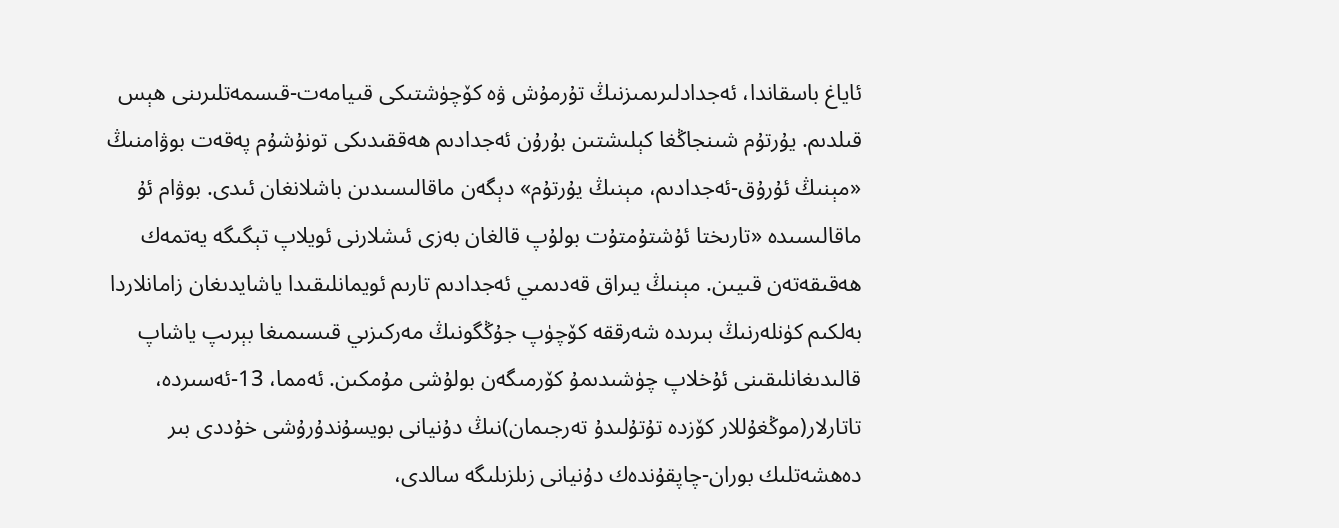ئاياغ باسقاندا، ئەجدادلىرىمىزنىڭ تۇرمۇش ۋە كۆچۈشتىكى قىيامەت-قىسمەتلىرىنى ھېس قىلدىم. يۇرتۇم شىنجاڭغا كېلىشتىن بۇرۇن ئەجدادىم ھەققىدىكى تونۇشۇم پەقەت بوۋامنىڭ «مېنىڭ ئۇرۇق-ئەجدادىم، مېنىڭ يۇرتۇم» دېگەن ماقالىسىدىن باشلانغان ئىدى. بوۋام ئۇ ماقالىسىدە «تارىختا ئۇشتۇمتۇت بولۇپ قالغان بەزى ئىشلارنى ئويلاپ تېگىگە يەتمەك ھەقىقەتەن قىيىن. مېنىڭ يىراق قەدىمىي ئەجدادىم تارىم ئويمانلىقىدا ياشايدىغان زامانلاردا بەلكىم كۈنلەرنىڭ بىرىدە شەرققە كۆچۈپ جۇڭگونىڭ مەركىزىي قىسىمىغا بېرىپ ياشاپ قالىدىغانلىقىنى ئۇخلاپ چۈشىدىمۇ كۆرمىگەن بولۇشى مۇمكىن. ئەمما، 13-ئەسىردە، تاتارلار(موڭغۇللار كۆزدە تۇتۇلىدۇ تەرجىمان)نىڭ دۇنيانى بويسۇندۇرۇشى خۇددى بىر دەھشەتلىك بوران-چاپقۇندەك دۇنيانى زىلزىلىگە سالدى،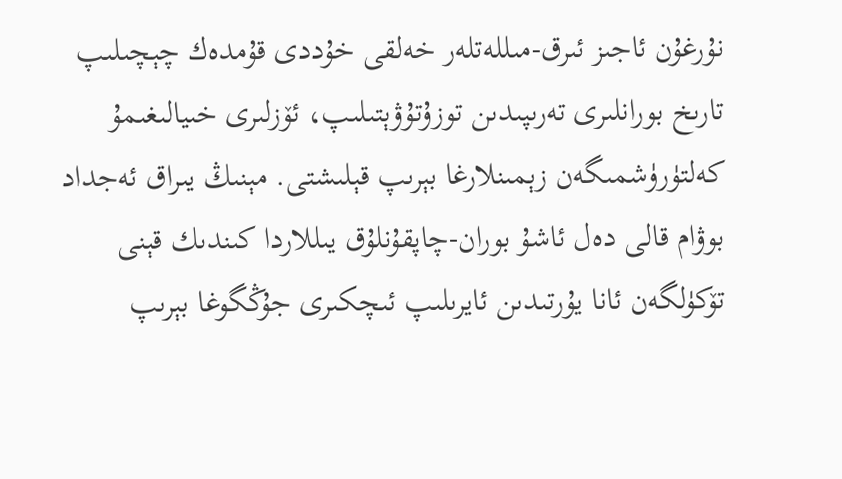نۇرغۇن ئاجىز ئىرق-مىللەتلەر خەلقى خۇددى قۇمدەك چېچىلىپ تارىخ بورانلىرى تەرىپىدىن توزۇتۇۋېتىلىپ، ئۆزلىرى خىيالىغىمۇ كەلتۈرۈشمىگەن زېمىنلارغا بېرىپ قېلىشتى. مېنىڭ يىراق ئەجداد بوۋام قالى دەل ئاشۇ بوران-چاپقۇنلۇق يىللاردا كىندىك قېنى تۆكۈلگەن ئانا يۇرتىدىن ئايرىلىپ ئىچكىرى جۇڭگوغا بېرىپ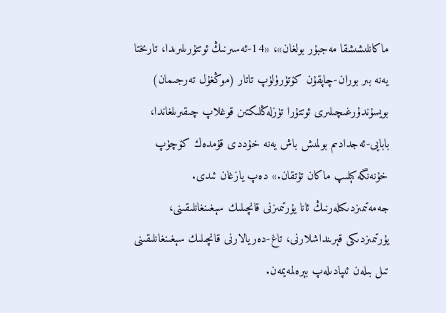ماكانلىشىشقا مەجبۇر بولغان»، «14-ئەسىرنىڭ ئوتتۇرىلىرىدا، تارىختا يەنە بىر بوران-چاپقۇن كۆتۈرۈلۈپ تاتار (موڭغۇل تەرجىمان) بويسۇندۇرغىچىلىرى ئوتتۇرا تۈزلەڭلىكتىن قوغلاپ چىقىرىلغاندا، بابايى-ئەجدادىم بولمىش باش يەنە خۇددى قۇمدەك كۆچۈپ خۇنەنگە كېلىپ ماكان تۇتقان.» دەپ يازغان ئىدى. جەمەتىمىزدىكىلەرنىڭ ئانا يۇرتىمىزنى قانچىلىك سېغىنغانلىقىنى، يۇرتىمىزدىكى قېرىنداشلارنى، تاغ-دەريالارنى قانچىلىك سېغىنغانلىقىنى تىل بىلەن ئىپادىلەپ بېرەلمەيمەن.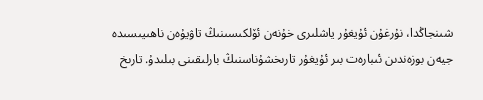شىنجاڭدا، نۇرغۇن ئۇيغۇر ياشلىرى خۇنەن ئۆلكىسىنىڭ تاۋيۇەن ناھىيىسىدە جيەن بوزەندىن ئىبارەت بىر ئۇيغۇر تارىخشۇناسنىڭ بارلىقىنى بىلىدۇ. تارىخ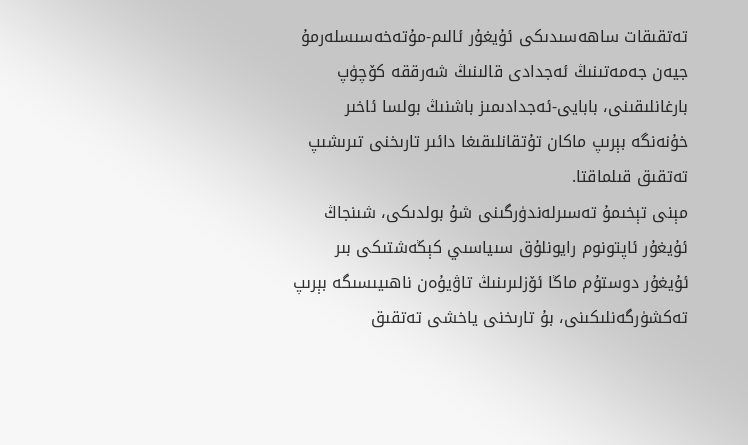تەتقىقات ساھەسىدىكى ئۇيغۇر ئالىم-مۇتەخەسىسلەرمۇ جيەن جەمەتىنىڭ ئەجدادى قالىنىڭ شەرققە كۆچۈپ بارغانلىقىنى، بابايى-ئەجدادىمىز باشنىڭ بولسا ئاخىر خۇنەنگە بېرىپ ماكان تۇتقانلىقىغا دائىر تارىخنى تىرىشىپ تەتقىق قىلماقتا.
مېنى تېخىمۇ تەسىرلەندۈرگىنى شۇ بولدىكى، شىنجاڭ ئۇيغۇر ئاپتونوم رايونلۇق سىياسىي كېڭەشتىكى بىر ئۇيغۇر دوستۇم ماڭا ئۆزلىرىنىڭ تاۋيۇەن ناھىيىسىگە بېرىپ تەكشۈرگەنلىكىنى، بۇ تارىخنى ياخشى تەتقىق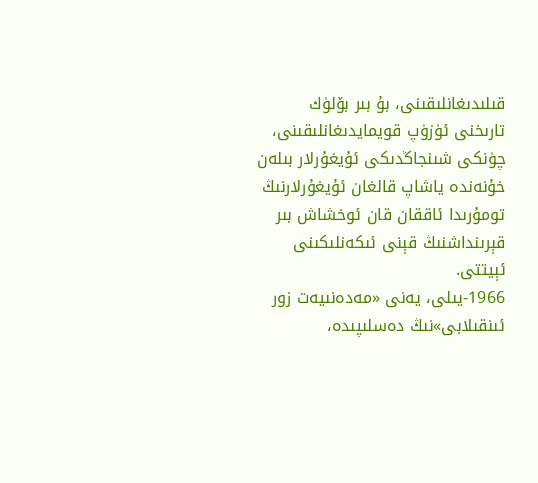قىلىدىغانلىقىنى، بۇ بىر بۆلۈك تارىخنى ئۈزۈپ قويمايدىغانلىقىنى، چۈنكى شىنجاڭدىكى ئۇيغۇرلار بىلەن خۇنەندە ياشاپ قالغان ئۇيغۇرلارنىڭ تومۇرىدا ئاققان قان ئوخشاش بىر قېرىنداشنىڭ قېنى ئىكەنلىكىنى ئېيتتى.
1966-يىلى، يەنى «مەدەنىيەت زور ئىنقىلابى»نىڭ دەسلىپىدە،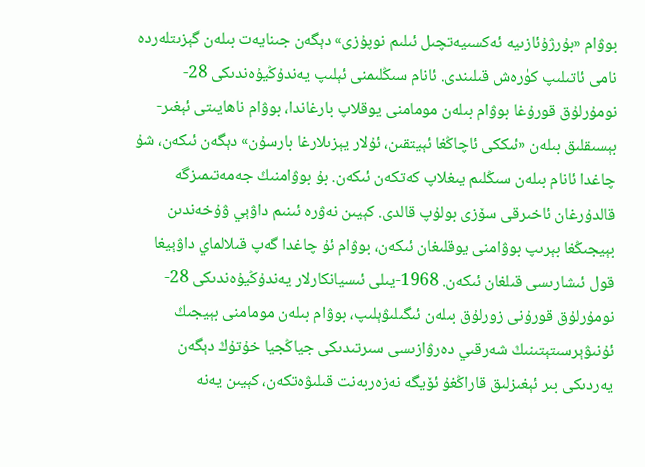بوۋام «بۇرژۇئازىيە ئەكسىيەتچىل ئىلىم نوپۇزى» دېگەن جىنايەت بىلەن گېزىتلەردە نامى ئاتىلىپ كۈرەش قىلىندى. ئانام سىڭلىمنى ئېلىپ يەندۇڭيۇەندىكى 28-نومۇرلۇق قورۇغا بوۋام بىلەن مومامنى يوقلاپ بارغاندا، بوۋام ناھايىتى ئېغىر-بېسىقلىق بىلەن «ئىككى ئاچاڭغا ئېيتقىن، ئۇلار يېزىلارغا بارسۇن» دېگەن ئىكەن، شۇ چاغدا ئانام بىلەن سىڭلىم يىغلاپ كەتكەن ئىكەن. بۇ بوۋامنىڭ جەمەتىمىزگە قالدۇرغان ئاخىرقى سۆزى بولۇپ قالدى. كېيىن نەۋرە ئىنىم داۋېي ۋۇخەندىن بېيجىڭغا بېرىپ بوۋامنى يوقلىغان ئىكەن، بوۋام ئۇ چاغدا گەپ قىلالماي داۋېيغا قول ئىشارىسى قىلغان ئىكەن. 1968-يىلى ئىسيانكارلار يەندۇڭيۇەندىكى 28-نومۇرلۇق قورۇنى زورلۇق بىلەن ئىگىلىۋېلىپ، بوۋام بىلەن مومامنى بېيجىڭ ئۇنىۋېرسىتېتىنىڭ شەرقىي دەرۋازىسى سىرتىدىكى جياڭجيا خۇتۇڭ دېگەن يەردىكى بىر ئېغىزلىق قاراڭغۇ ئۆيگە نەزەربەنت قىلىۋەتكەن، كېيىن يەنە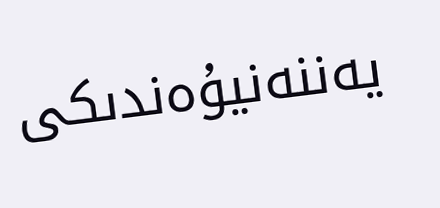يەننەنيۇەندىكى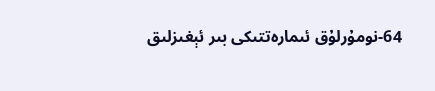64-نومۇرلۇق ئىمارەتتىكى بىر ئېغىزلىق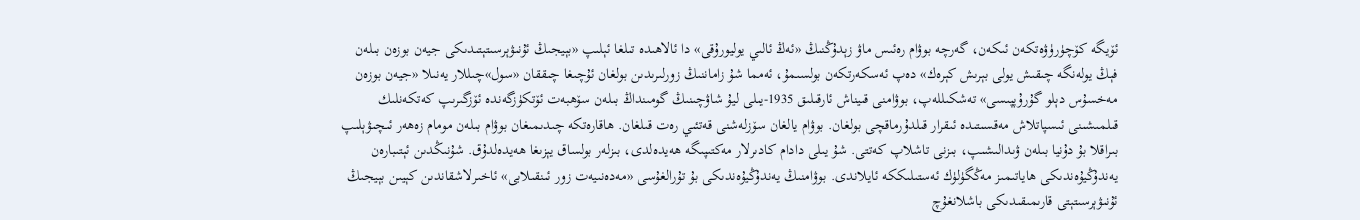ئۆيگە كۆچۈرۈۋەتكەن ئىكەن، گەرچە بوۋام رەئىس ماۋ زېدۇڭنىڭ «ئەڭ ئالىي يوليورۇقى» دا ئالاھىدە تىلغا ئېلىپ «بېيجىڭ ئۇنىۋېرسىتېتىدىكى جيەن بوزەن بىلەن فېڭ يولەنگە چىقىش يولى بېرىش كېرەك» دەپ ئەسكەرتكەن بولسىمۇ، ئەمما شۇ زاماننىڭ زورلىرىدىن بولغان ئۇچىغا چىققان «سول»چىللار يەنىلا «جيەن بوزەن مەخسۇس دېلو گۇرۇپپىسى» تەشكىللەپ، بوۋامنى قىيناش ئارقىلىق 1935-يىلى ليۇ شاۋچىنىڭ گومىنداڭ بىلەن سۆھبەت ئۆتكۈزگەندە ئۆزگىرىپ كەتكەنلىك قىلمىشىنى ئىسپاتلاش مەقسىتىدە ئىقرار قىلدۇرماقچى بولغان. بوۋام يالغان سۆزلەشنى قەتئىي رەت قىلغان. ھاقارەتكە چىدىمىغان بوۋام بىلەن مومام زەھەر ئىچىۋېلىپ بىراقلا بۇ دۇنيا بىلەن ۋىدالىشىپ، بىزنى تاشلاپ كەتتى. شۇ يىلى دادام كادىرلار مەكتىپىگە ھەيدەلدى، بىزلەر بولساق يېزىغا ھەيدەلدۇق. شۇنىڭدىن ئېتىبارەن يەندۇڭيۇەندىكى ھاياتىمىز مەڭگۈلۈك ئەستىلىككە ئايلاندى. بوۋامنىڭ يەندۇڭيۇەندىكى بۇ تۇرالغۇسى «مەدەنىيەت زور ئىنقىلابى» ئاخىرلاشقاندىن كېيىن بېيجىڭ ئۇنىۋېرسىتېتى قارىمىقىدىكى باشلانغۇچ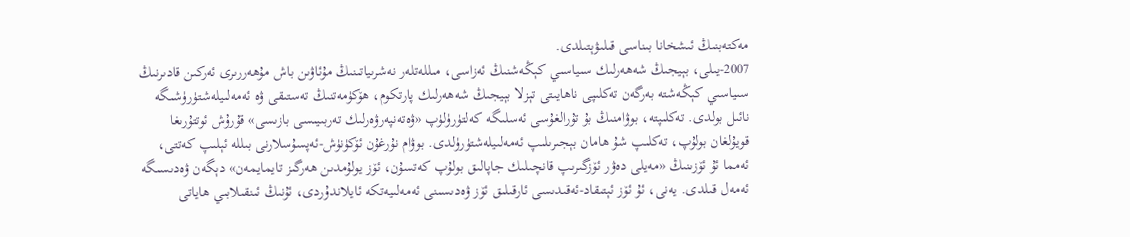مەكتەبنىڭ ئىشخانا بىناسى قىلىۋېتىلدى.
2007-يىلى، بېيجىڭ شەھەرلىك سىياسىي كېڭەشنىڭ ئەزاسى، مىللەتلەر نەشرىياتىنىڭ مۇئاۋىن باش مۇھەررىرى ئەركىن قادىرنىڭ سىياسىي كېڭەشتە بەرگەن تەكلىپى ناھايىتى تېزلا بېيجىڭ شەھەرلىك پارتكوم، ھۆكۈمەتنىڭ تەستىقى ۋە ئەمەلىيلەشتۈرۈشىگە نائىل بولدى. تەكلىپتە، بوۋامنىڭ بۇ تۇرالغۇسى ئەسلىگە كەلتۈرۈلۈپ «ۋەتەنپەرۋەرلىك تەربىيىسى بازىسى» قۇرۇش ئوتتۇرىغا قويۇلغان بولۇپ، تەكلىپ شۇ ھامان بېجىرىلىپ ئەمەلىيلەشتۈرۈلدى. بوۋام نۇرغۇن ئۆكۈنۈش-ئەپسۇسلارنى بىللە ئېلىپ كەتتى، ئەمما ئۇ ئۆزىنىڭ «مەيلى دەۋر ئۆزگىرىپ قانچىلىك جاپالىق بولۇپ كەتسۇن، ئۆز يولۇمدىن ھەرگىز تايمايمەن» دېگەن ۋەدىسىگە ئەمەل قىلدى. يەنى، ئۇ ئۆز ئېتىقاد-ئەقىدىسى ئارقىلىق ئۆز ۋەدىسىنى ئەمەلىيەتكە ئايلاندۇردى، ئۇنىڭ ئىنقىلابىي ھاياتى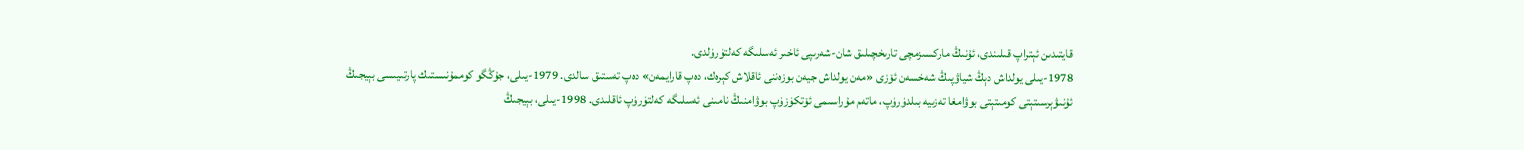قايتىدىن ئېتراپ قىلىندى، ئۇنىڭ ماركسىزمچى تارىخچىلىق شان-شەرىپى ئاخىر ئەسلىگە كەلتۈرۈلدى.
1978-يىلى يولداش دېڭ شياۋپىڭ شەخسەن ئۆزى «مەن يولداش جيەن بوزەننى ئاقلاش كېرەك، دەپ قارايمەن» دەپ تەستىق سالدى. 1979-يىلى، جۇڭگو كوممۇنىستىك پارتىيىسى بېيجىڭ ئۇنىۋېرسىتېتى كومىتېتى بوۋامغا تەزىيە بىلدۈرۈپ، ماتەم مۇراسىمى ئۆتكۈزۈپ بوۋامنىڭ نامىنى ئەسلىگە كەلتۈرۈپ ئاقلىدى. 1998-يىلى، بېيجىڭ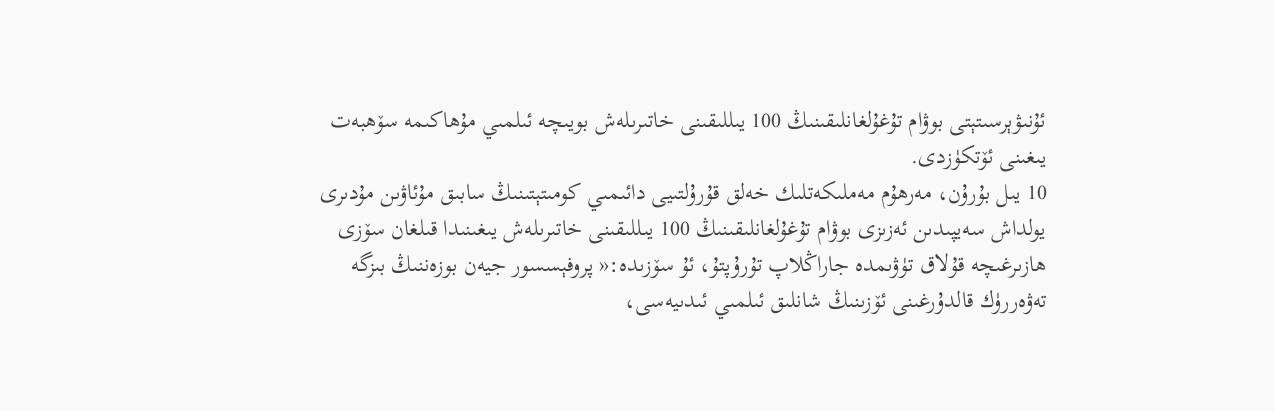ئۇنىۋېرسىتېتى بوۋام تۇغۇلغانلىقىنىڭ 100 يىللىقىنى خاتىرىلەش بويىچە ئىلمىي مۇھاكىمە سۆھبەت يىغىنى ئۆتكۈزدى.
10 يىل بۇرۇن، مەرھۇم مەملىكەتلىك خەلق قۇرۇلتىيى دائىمىي كومىتېتىنىڭ سابىق مۇئاۋىن مۇدىرى يولداش سەيپىدىن ئەزىزى بوۋام تۇغۇلغانلىقىنىڭ 100 يىللىقىنى خاتىرىلەش يىغىنىدا قىلغان سۆزى ھازىرغىچە قۇلاق تۈۋىمدە جاراڭلاپ تۇرۇپتۇ، ئۇ سۆزىدە:« پروفېسسور جيەن بوزەننىڭ بىزگە تەۋەررۈك قالدۇرغىنى ئۆزىنىڭ شانلىق ئىلمىي ئىدىيەسى،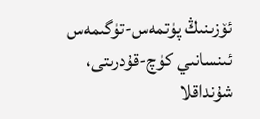ئۆزىنىڭ پۈتمەس-تۈگىمەس ئىنسانىي كۈچ-قۇدرىتى، شۇنداقلا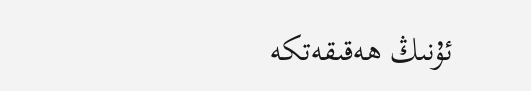ئۇنىڭ ھەقىقەتكە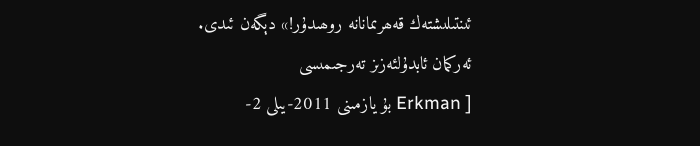ئىنتىلىشتەك قەھرىمانانە روھىدۇر!» دېگەن ئىدى.
ئەركمان ئابدۇلئەزىز تەرجىمىسى
[ Erkman بۇ يازمىنى 2011-يىلى 2-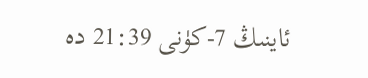ئاينىڭ 7-كۈنى 21:39 دە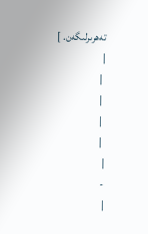تەھرىرلىگەن. ]
|
 |
 |
 |
 |
|
-
|